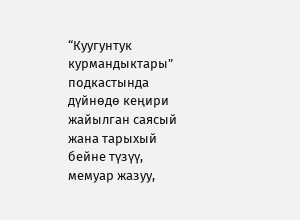“Куугунтук курмандыктары” подкастында дүйнөдө кеңири жайылган саясый жана тарыхый бейне түзүү, мемуар жазуу,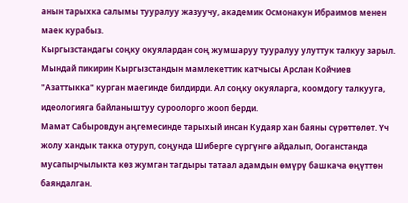анын тарыхка салымы тууралуу жазуучу, академик Осмонакун Ибраимов менен маек курабыз.
Кыргызстандагы соңку окуялардан соң жумшаруу тууралуу улуттук талкуу зарыл. Мындай пикирин Кыргызстандын мамлекеттик катчысы Арслан Койчиев "Азаттыкка" курган маегинде билдирди. Ал соңку окуяларга, коомдогу талкууга, идеологияга байланыштуу суроолорго жооп берди.
Мамат Сабыровдун аңгемесинде тарыхый инсан Кудаяр хан баяны сүрөттөлөт. Үч жолу хандык такка отуруп, соңунда Шиберге сүргүнгө айдалып, Ооганстанда мусапырчылыкта көз жумган тагдыры татаал адамдын өмүрү башкача өңүттөн баяндалган.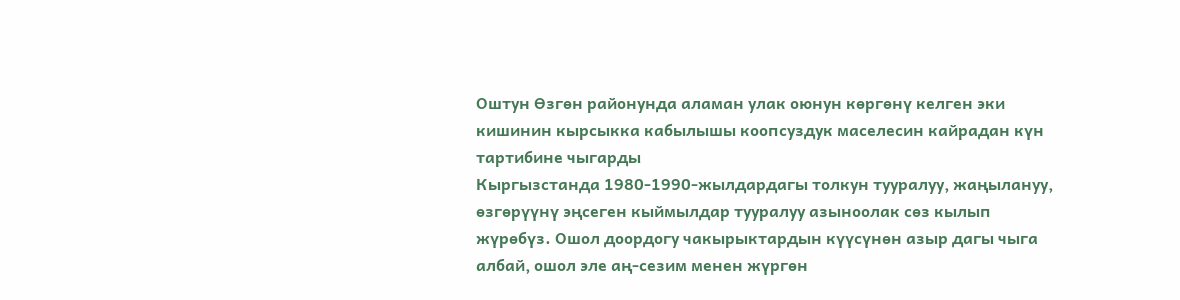Оштун Өзгөн районунда аламан улак оюнун көргөнү келген эки кишинин кырсыкка кабылышы коопсуздук маселесин кайрадан күн тартибине чыгарды
Кыргызстанда 1980-1990-жылдардагы толкун тууралуу, жаңылануу, өзгөрүүнү эңсеген кыймылдар тууралуу азыноолак сөз кылып жүрөбүз. Ошол доордогу чакырыктардын күүсүнөн азыр дагы чыга албай, ошол эле аң-сезим менен жүргөн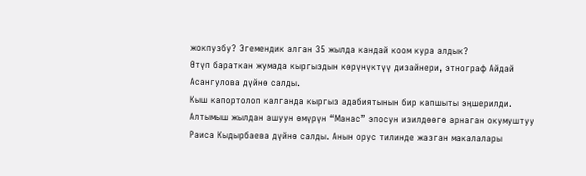жокпузбу? Эгемендик алган 35 жылда кандай коом кура алдык?
Өтүп бараткан жумада кыргыздын көрүнүктүү дизайнери, этнограф Айдай Асангулова дүйнө салды.
Кыш капортолоп калганда кыргыз адабиятынын бир капшыты эңшерилди. Алтымыш жылдан ашуун өмүрүн “Манас” эпосун изилдөөгө арнаган окумуштуу Раиса Кыдырбаева дүйнө салды. Анын орус тилинде жазган макалалары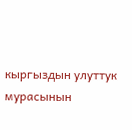кыргыздын улуттук мурасынын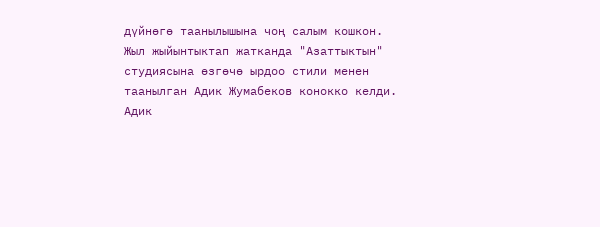дүйнөгө таанылышына чоң салым кошкон.
Жыл жыйынтыктап жатканда "Азаттыктын" студиясына өзгөчө ырдоо стили менен таанылган Адик Жумабеков конокко келди. Адик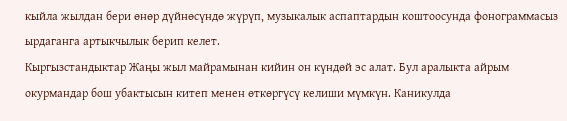кыйла жылдан бери өнөр дүйнөсүндө жүрүп, музыкалык аспаптардын коштоосунда фонограммасыз ырдаганга артыкчылык берип келет.
Кыргызстандыктар Жаңы жыл майрамынан кийин он күндөй эс алат. Бул аралыкта айрым окурмандар бош убактысын китеп менен өткөргүсү келиши мүмкүн. Каникулда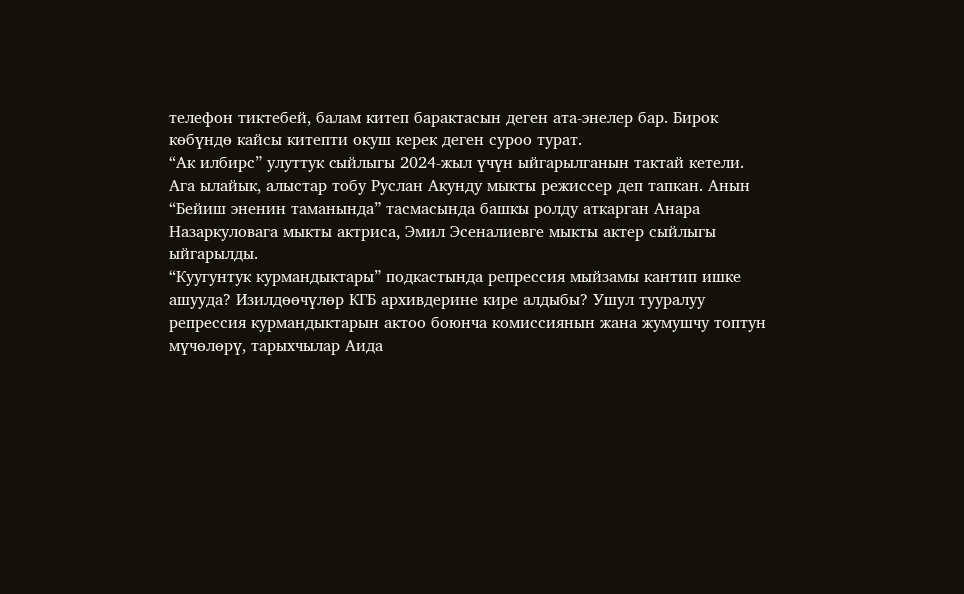телефон тиктебей, балам китеп барактасын деген ата-энелер бар. Бирок көбүндө кайсы китепти окуш керек деген суроо турат.
“Ак илбирс” улуттук cыйлыгы 2024-жыл үчүн ыйгарылганын тактай кетели. Ага ылайык, алыстар тобу Руслан Акунду мыкты режиссер деп тапкан. Анын “Бейиш эненин таманында” тасмасында башкы ролду аткарган Анара Назаркуловага мыкты актриса, Эмил Эсеналиевге мыкты актер сыйлыгы ыйгарылды.
“Куугунтук курмандыктары” подкастында репрессия мыйзамы кантип ишке ашууда? Изилдөөчүлөр КГБ архивдерине кире алдыбы? Ушул тууралуу репрессия курмандыктарын актоо боюнча комиссиянын жана жумушчу топтун мүчөлөрү, тарыхчылар Аида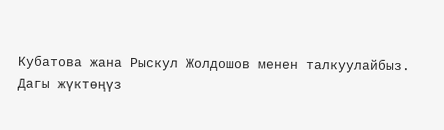Кубатова жана Рыскул Жолдошов менен талкуулайбыз.
Дагы жүктөңүз